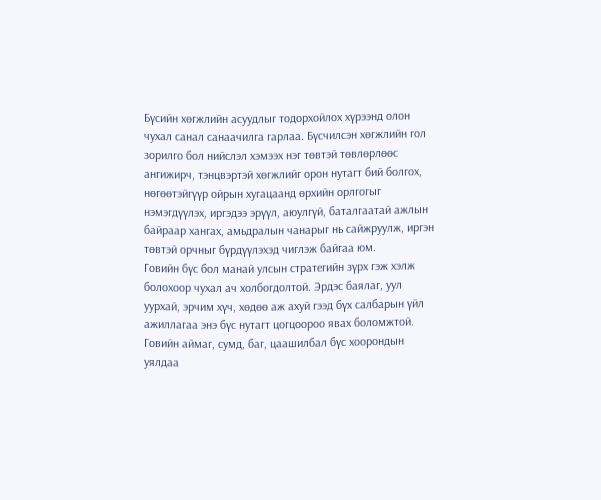Бүсийн хөгжлийн асуудлыг тодорхойлох хүрээнд олон чухал санал санаачилга гарлаа. Бүсчилсэн хөгжлийн гол зорилго бол нийслэл хэмээх нэг төвтэй төвлөрлөөс ангижирч, тэнцвэртэй хөгжлийг орон нутагт бий болгох, нөгөөтэйгүүр ойрын хугацаанд өрхийн орлгогыг нэмэгдүүлэх, иргэдээ эрүүл, аюулгүй, баталгаатай ажлын байраар хангах, амьдралын чанарыг нь сайжруулж, иргэн төвтэй орчныг бүрдүүлэхэд чиглэж байгаа юм.
Говийн бүс бол манай улсын стратегийн зүрх гэж хэлж болохоор чухал ач холбогдолтой. Эрдэс баялаг, уул уурхай, эрчим хүч, хөдөө аж ахуй гээд бүх салбарын үйл ажиллагаа энэ бүс нутагт цогцоороо явах боломжтой. Говийн аймаг, сумд, баг, цаашилбал бүс хоорондын уялдаа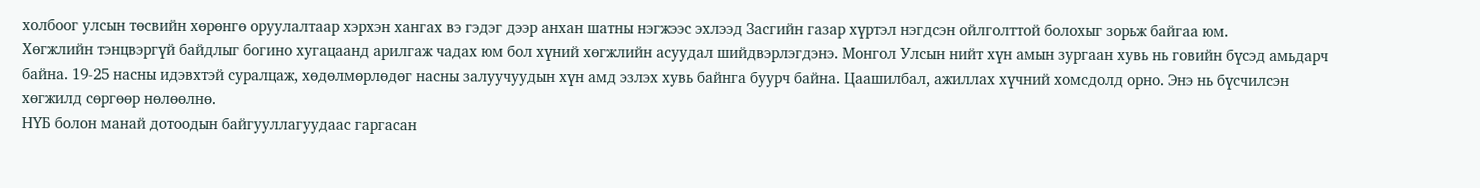холбоог улсын төсвийн хөрөнгө оруулалтаар хэрхэн хангах вэ гэдэг дээр анхан шатны нэгжээс эхлээд Засгийн газар хүртэл нэгдсэн ойлголттой болохыг зорьж байгаа юм.
Хөгжлийн тэнцвэргүй байдлыг богино хугацаанд арилгаж чадах юм бол хүний хөгжлийн асуудал шийдвэрлэгдэнэ. Монгол Улсын нийт хүн амын зургаан хувь нь говийн бүсэд амьдарч байна. 19-25 насны идэвхтэй суралцаж, хөдөлмөрлөдөг насны залуучуудын хүн амд эзлэх хувь байнга буурч байна. Цаашилбал, ажиллах хүчний хомсдолд орно. Энэ нь бүсчилсэн хөгжилд сөргөөр нөлөөлнө.
НҮБ болон манай дотоодын байгууллагуудаас гаргасан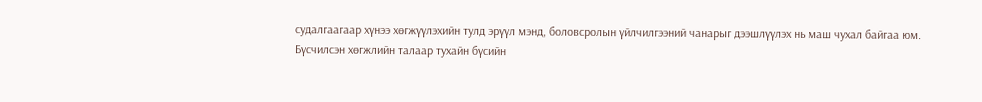судалгаагаар хүнээ хөгжүүлэхийн тулд эрүүл мэнд, боловсролын үйлчилгээний чанарыг дээшлүүлэх нь маш чухал байгаа юм.
Бүсчилсэн хөгжлийн талаар тухайн бүсийн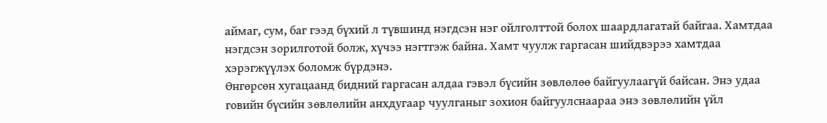аймаг, сум, баг гээд бүхий л түвшинд нэгдсэн нэг ойлголттой болох шаардлагатай байгаа. Хамтдаа нэгдсэн зорилготой болж, хүчээ нэгтгэж байна. Хамт чуулж гаргасан шийдвэрээ хамтдаа хэрэгжүүлэх боломж бүрдэнэ.
Өнгөрсөн хугацаанд бидний гаргасан алдаа гэвэл бүсийн зөвлөлөө байгуулаагүй байсан. Энэ удаа говийн бүсийн зөвлөлийн анхдугаар чуулганыг зохион байгуулснаараа энэ зөвлөлийн үйл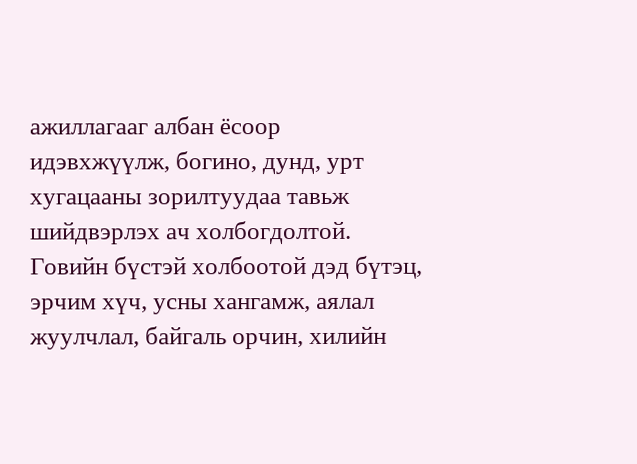ажиллагааг албан ёсоор идэвхжүүлж, богино, дунд, урт хугацааны зорилтуудаа тавьж шийдвэрлэх ач холбогдолтой.
Говийн бүстэй холбоотой дэд бүтэц, эрчим хүч, усны хангамж, аялал жуулчлал, байгаль орчин, хилийн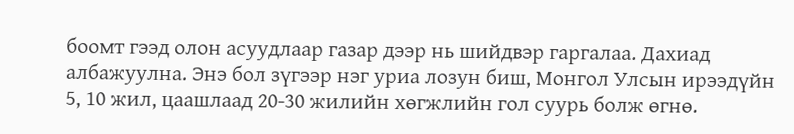боомт гээд олон асуудлаар газар дээр нь шийдвэр гаргалаа. Дахиад албажуулна. Энэ бол зүгээр нэг уриа лозун биш, Монгол Улсын ирээдүйн 5, 10 жил, цаашлаад 20-30 жилийн хөгжлийн гол суурь болж өгнө.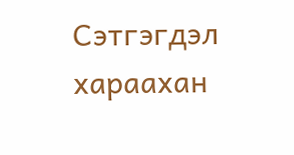Сэтгэгдэл хараахан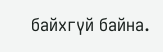байхгүй байна.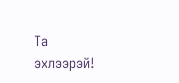Та эхлээрэй!